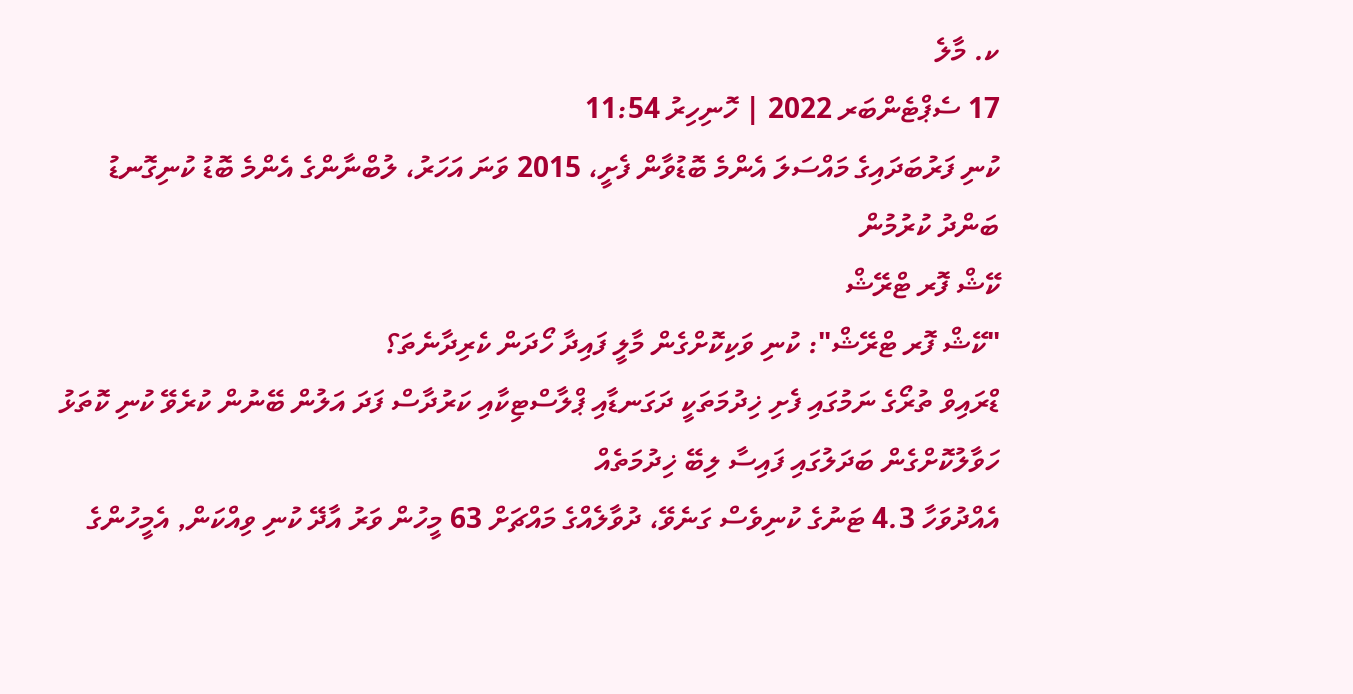ކ. މާލެ
17 ސެޕްޓެންބަރ 2022 | ހޮނިހިރު 11:54
ކުނި ފަރުބަދައިގެ މައްސަލަ އެންމެ ބޮޑުވާން ފެށީ، 2015 ވަނަ އަހަރު، ލުބްނާންގެ އެންމެ ބޮޑު ކުނިގޮނޑު ބަންދު ކުރުމުން
ކޭޝް ފޮރ ޓްރޭޝް
"ކޭޝް ފޮރ ޓްރޭޝް": ކުނި ވަކިކޮށްގެން މާލީ ފައިދާ ހޯދަން ކެރިދާނެތަ؟
ޑްރައިވް ތުރޯގެ ނަމުގައި ފެށި ޚިދުމަތަކީ ދަގަނޑާއި ޕްލާސްޓިކާއި ކަރުދާސް ފަދަ އަލުން ބޭނުން ކުރެވޭ ކުނި ކޮތަޅު ހަވާލުކޮށްގެން ބަދަލުގައި ފައިސާ ލިބޭ ޚިދުމަތެއް
އެއްދުވަހާ 4.3 ޓަނުގެ ކުނިވެސް ގަނެވޭ، ދުވާލެއްގެ މައްޗަށް 63 މީހުން ވަރު އާދޭ ކުނި ވިއްކަން, އެމީހުންގެ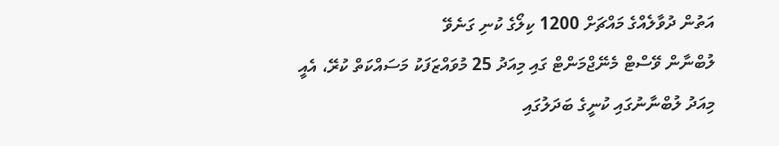އަތުން ދުވާލެއްގެ މައްޗަށް 1200 ކިލޯގެ ކުނި ގަނެވޭ
ލުބްނާން ވޭސްޓް މެނޭޖްމަންޓް ގައި މިއަދު 25 މުވައްޒަފަކު މަސައްކަތް ކުރޭ، އެއީ މިއަދު ލުބްނާނުގައި ކުނީގެ ބަދަލުގައި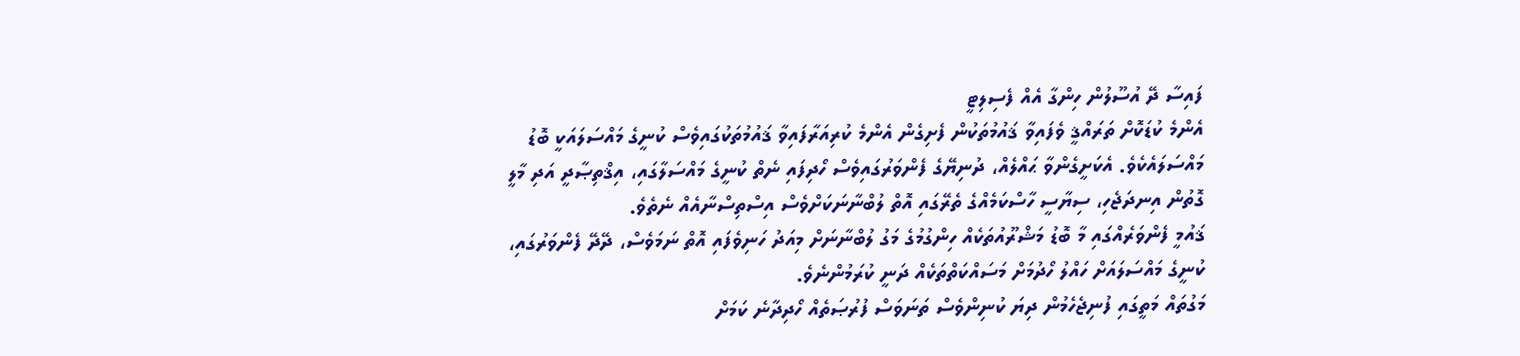ފައިސާ ދޭ އުސޫލުން ހިންގާ އެއް ފެސިލިޓީ
އެންމެ ކުޑަކޮށް ތަރައްޤީ ވެފައިވާ ޤައުމުތަކުން ފެށިގެން އެންމެ ކުރިއަރާފައިވާ ޤައުމުތަކުގައިވެސް ކުނީގެ މައްސަލައަކީ ބޮޑު މައްސަލައެކެވެ. އެކަށީގެންވާ ޙައްލެއް، ދުނިޔޭގެ ފެންވަރުގައިވެސް ހޯދިފައި ނެތް ކުނީގެ މައްސަލާގައި، އިޤްތިޞާދީ އަދި މާލީ ގޮތުން އިނދަޖެހި، ސިޔާސީ ހާސްކަމެއްގެ ތެރޭގައި އޮތް ލުބްނާނަކަށްވެސް އިސްތިސްނާއެއް ނެތެވެ.
ޤައުމީ ފެންވަރެއްގައި މާ ބޮޑު މަޝްރޫއުތަކެއް ހިންގުމުގެ މަގު ލުބްނާނަށް މިއަދު ހަނިވެފައި އޮތް ނަމަވެސް، ދޭދޭ ފެންވަރުގައި، ކުނީގެ މައްސަލައަށް ހައްލު ހޯދުމަށް މަސައްކަތްތަކެއް ދަނީ ކުރަމުންނެވެ.
މަގުތައް މަތީގައި ފުނިޖެހެމުން ދިޔަ ކުނިންވެސް ތަނަވަސް ފުރުޞަތެއް ހޯދިދާނެ ކަމަށް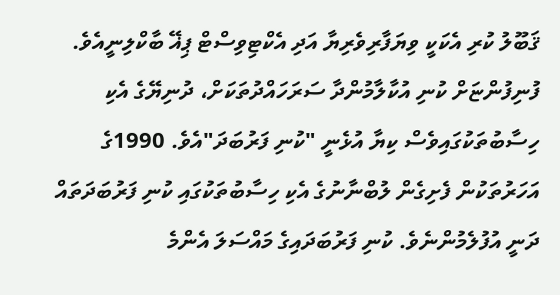ޤަބޫލު ކުރި އެކަކީ ވިޔަފާރިވެރިޔާ އަދި އެކްޓިވިސްޓް ޕިޣޭ ބާކްލިނީއެވެ.
ފުނިފުންޏަށް ކުނި އުކާލާމުންދާ ސަރަހައްދުތަކަށް، ދުނިޔޭގެ އެކި ހިސާބުތަކުގައިވެސް ކިޔާ އުޅެނީ "ކުނި ފަރުބަދަ"އެވެ. 1990ގެ އަހަރުތަކުން ފެށިގެން ލުބްނާނުގެ އެކި ހިސާބުތަކުގައި ކުނި ފަރުބަދަތައް ދަނީ އުފުލެމުންނެވެ. ކުނި ފަރުބަދައިގެ މައްސަލަ އެންމެ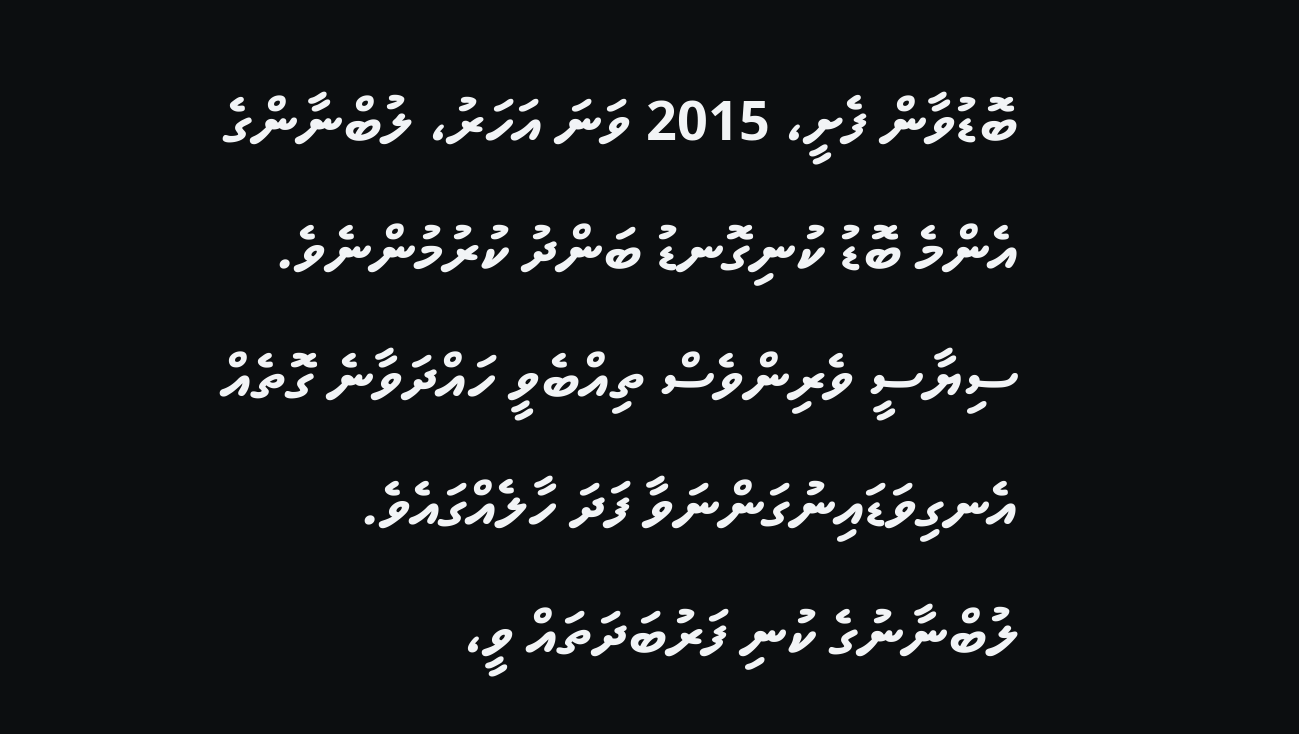ބޮޑުވާން ފެށީ، 2015 ވަނަ އަހަރު، ލުބްނާންގެ އެންމެ ބޮޑު ކުނިގޮނޑު ބަންދު ކުރުމުންނެވެ.
ސިޔާސީ ވެރިންވެސް ތިއްބެވީ ހައްދަވާނެ ގޮތެއް އެނގިވަޑައިނުގަންނަވާ ފަދަ ހާލެއްގައެވެ. ލުބްނާނުގެ ކުނި ފަރުބަދަތައް ވީ،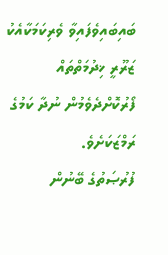ބައިބައިވެފައިވާ ވެރިކަމަކާއެކު ޒަރޫރީ ޚިދުމަތްތައް ފޯރުކޮށްދެވެމުން ނުދާ ކަމުގެ ރަމްޒަކަށެވެ.
ފުރުޞަތުގެ ބޭނުން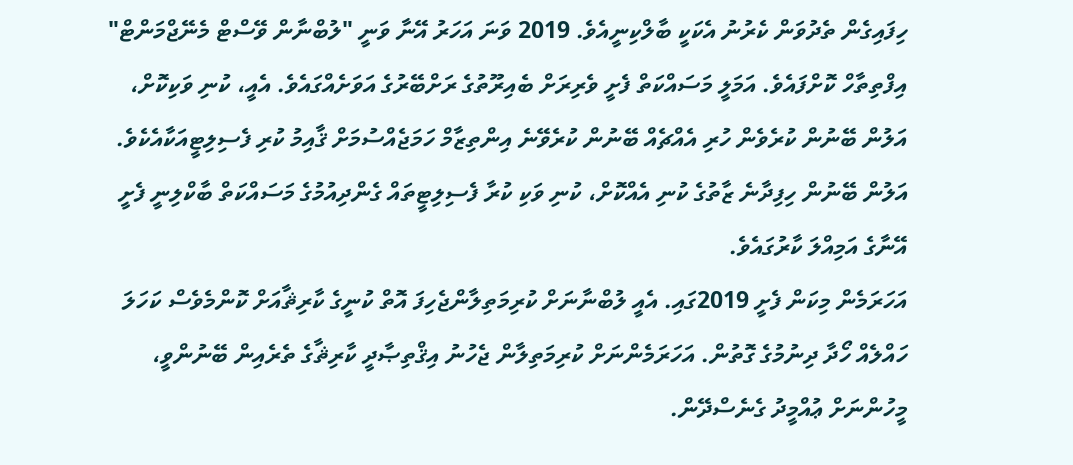ހިފައިގެން ތެދުވަން ކެރުނު އެކަކީ ބާލްކިނީއެވެ. 2019 ވަނަ އަހަރު އޭނާ ވަނީ "ލުބްނާން ވޭސްޓް މެނޭޖްމަންޓް" އިފްތިތާހް ކޮށްފައެވެ. އަމަލީ މަސައްކަތް ފެށީ ވެރިރަށް ބެއިރޫތުގެ ރަށްބޭރުގެ އަވަށެއްގައެވެ. އެއީ، ކުނި ވަކިކޮށް، އަލުން ބޭނުން ކުރެވެން ހުރި އެއްޗެއް ބޭނުން ކުރެވޭނެ އިންތިޒާމް ހަމަޖެއްސުމަށް ޤާއިމު ކުރި ފެސިލިޓީއަކާއެކެވެ.
އަލުން ބޭނުން ހިފިދާނެ ޒާތުގެ ކުނި އެއްކޮށް، ކުނި ވަކި ކުރާ ފެސިލިޓީތައް ގެންދިއުމުގެ މަސައްކަތް ބާކްލިނީ ފެށީ އޭނާގެ އަމިއްލަ ކާރުގައެވެ.
އަހަރަމެން މިކަން ފެށީ 2019ގައި. އެއީ ލުބްނާނަށް ކުރިމަތިލާންޖެހިފަ އޮތް ކުނީގެ ކާރިޘާއަށް ކޮންމެވެސް ކަހަލަ ހައްލެއް ހޯދާ ދިނުމުގެ ގޮތުން. އަހަރަމެންނަށް ކުރިމަތިލާން ޖެހުނު އިޤްތިޞާދީ ކާރިޘާގެ ތެރެއިން ބޭނުންވީ، މީހުންނަށް ޢުއްމީދު ގެނެސްދޭން.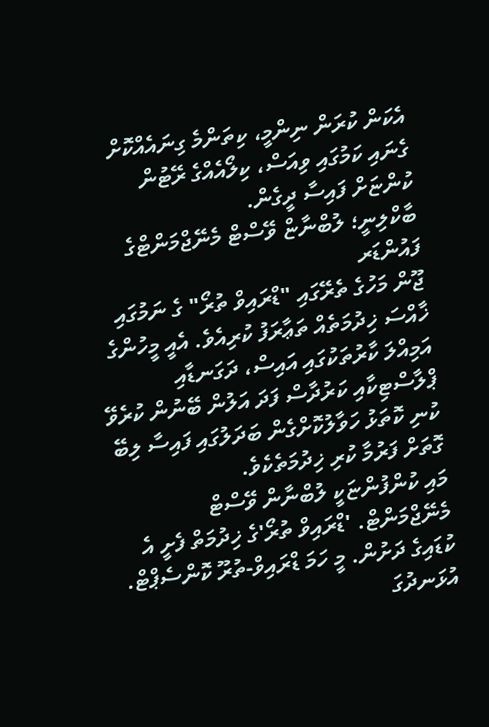އެކަން ކުރަން ނިންމީ، ކިތަންމެ ގިނައެއްކޮށް ގެނައި ކަމުގައި ވިއަސް، ކިލޯއެއްގެ ރޭޓުން ކުންޏަށް ފައިސާ ދީގެން.
ބާކްލިނީ؛ ލުބްނާޏް ވޭސްޓް މެނޭޖްމަންޓްގެ ފައުންޑަރ
ޖޫން މަހުގެ ތެރޭގައި "ޑްރައިވް ތުރޯ" ގެ ނަމުގައި ޚާއްސަ ޚިދުމަތެއް ތަޢާރަފު ކުރިއެވެ. އެއީ މީހުންގެ އަމިއްލަ ކާރުތަކުގައި އައިސް، ދަގަނޑާއި ޕްލާސްޓިކާއި ކަރުދާސް ފަދަ އަލުން ބޭނުން ކުރެވޭ ކުނި ކޮތަޅު ހަވާލުކޮށްގެން ބަދަލުގައި ފައިސާ ލިބޭ ގޮތަށް ފަރުމާ ކުރި ޚިދުމަތެކެވެ.
މައި ކުންފުންޏަކީ ލުބްނާން ވޭސްޓް މެނޭޖްމަންޓް. 'ޑްރައިވް ތުރޯ'ގެ ޚިދުމަތް ފެށީ އެ ކުޑައިގެ ދަށުން. މީ ހަމަ ޑްރައިވް-ތުރޫ ކޮންސެޕްޓް. އުޅަނދުގަ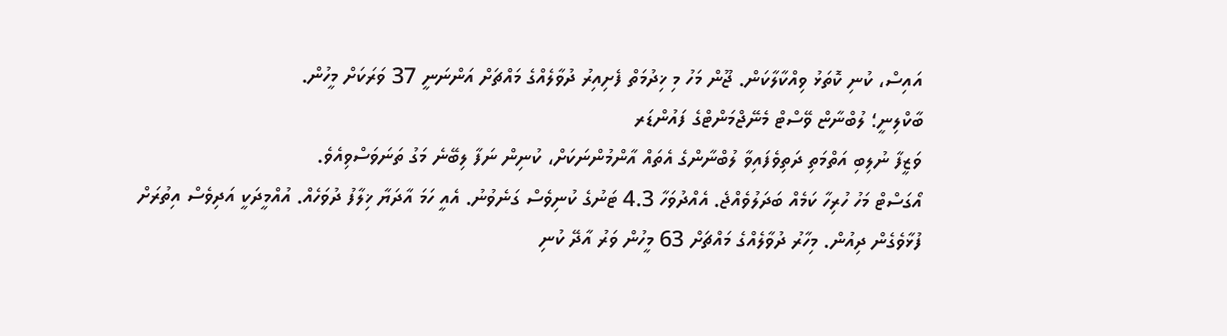އައިސް، ކުނި ކޮތަޅު ވިއްކާލާކަން. ޖޫން މަހު މި ޚިދުމަތް ފެށިއިރު ދުވާލެއްގެ މައްޗަށް އަންނަނީ 37 ވަރަކަށް މީހުން.
ބާކްލިނީ؛ ލުބްނާޏް ވޭސްޓް މެނޭޖްމަންޓްގެ ފައުންޑަރ
ވަޒީފާ ނުލިބި އަތްމަތި ދަތިވެފައިވާ ލުބްނާންގެ އެތައް އާންމުންނަކަށް، ކުނިން ނަފާ ލިބޭނެ މަގު ތަނަވަސްވިއެވެ.
އޯގަސްޓް މަހު ހުރިހާ ކަމެއް ބަދަލުވެއްޖެ. އެއްދުވަހާ 4.3 ޓަނުގެ ކުނިވެސް ގަނެވުނު. އެއީ ހަމަ އާދަޔާ ޚިލާފު ދުވަހެއް. އުއްމީދަކީ އަދިވެސް އިތުރަށް ފުޅާވެގެން ދިއުން. މިހާރު ދުވާލެއްގެ މައްޗަށް 63 މީހުން ވަރު އާދޭ ކުނި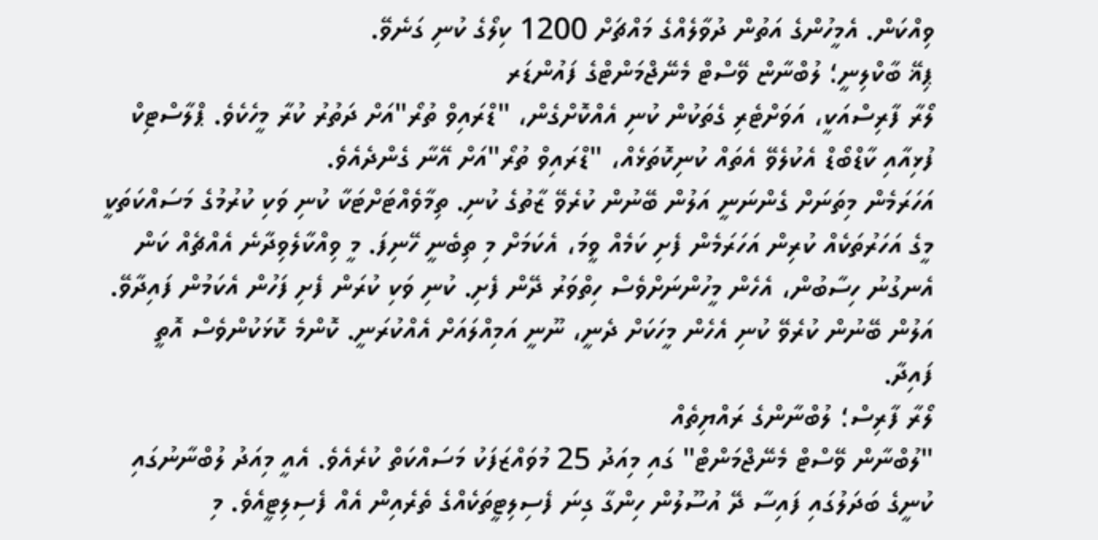ވިއްކަން. އެމީހުންގެ އަތުން ދުވާލެއްގެ މައްޗަށް 1200 ކިލޯގެ ކުނި ގަނެވޭ.
ޕިޣޭ ބާކްލިނީ؛ ލުބްނާޏް ވޭސްޓް މެނޭޖްމަންޓްގެ ފައުންޑަރ
ލޯރާ ފާރިސްއަކީ، އަވަށްޓެރި ގެތަކުން ކުނި އެއްކޮށްގެން، "ޑްރައިވް ތުރޯ"އަށް ދަތުރު ކުރާ މީހެކެވެ. ޕްލާސްޓިކް ފުޅިއާއި ކާޑްބޯޑް އެކުލެވޭ އެތައް ކުނިކޮތަޅެއް، "ޑްރައިވް ތުރޯ"އަށް އޭނާ ގެންދެއެވެ.
އަހަރަމެން މިތަނަށް ގެންނަނީ އަލުން ބޭނުން ކުރެވޭ ޒާތުގެ ކުނި. ތިމާވެއްޓަށްޓަކާ ކުނި ވަކި ކުރުމުގެ މަސައްކަތަކީ މީގެ އަހަރުތަކެއް ކުރިން އަހަރަމެން ފެށި ކަމެއް ވީމަ، އެކަމަށް މި ތިބެނީ ހޭނިފަ. މީ ވިއްކާލެވިދާނެ އެއްޗެއް ކަން އެނގުނު ހިސާބުން، އެހެން މީހުންނަށްވެސް ހިތްވަރު ދޭން ފެށި. ކުނި ވަކި ކުރަން ފެށި ފަހުން އެކަމުން ފައިދާވޭ. އަލުން ބޭނުން ކުރެވޭ ކުނި އެހެން މީހަކަށް ދެނީ، ނޫނީ އަމިއްލައަށް އެއްކުރަނީ. ކޮންމެ ކޮޅަކުންވެސް އޮތީ ފައިދާ.
ލޯރާ ފާރިސް؛ ލުބްނާންގެ ރައްޔިތެއް
"ލުބްނާން ވޭސްޓް މެނޭޖްމަންޓް" ގައި މިއަދު 25 މުވައްޒަފަކު މަސައްކަތް ކުރެއެވެ. އެއީ މިއަދު ލުބްނާނުގައި ކުނީގެ ބަދަލުގައި ފައިސާ ދޭ އުސޫލުން ހިންގާ ގިނަ ފެސިލިޓީތަކެއްގެ ތެރެއިން އެއް ފެސިލިޓީއެވެ. މި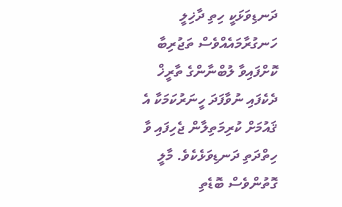ދަނޑިވަޅަކީ ހިތި ދާޚިލީ ހަނގުރާމައެއްވެސް ތަޖުރިބާ ކޮށްފައިވާ ލުބްނާންގެ ތާރީޚް ދެކެފައި ނުވާފަދަ ހީނަރުކަމަކާ އެ ޤައުމަށް ކުރިމަތިލާން ޖެހިފައި ވާ ހިތްދަތި ދަނޑިވަޅެކެވެ. މާލީ ގޮތުންވެސް ބޮޑެތި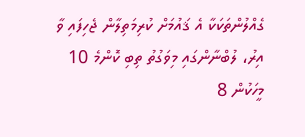ގެއްލުންތަކަކާ އެ ޤައުމަށް ކުރިމަތިލާން ޖެހިފައި ވާ އިރު، ލުބްނާންގައި މިވަގުތު ތިބި ކޮންމެ 10 މީހަކުން 8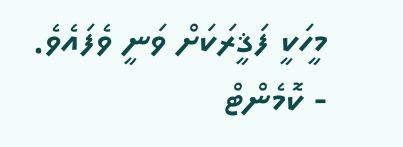މީހަކީ ފަޤީރަކަށް ވަނީ ވެފައެވެ.
- ކޮމެންޓް